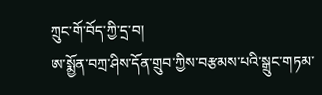ཀྲུང་གོ་བོད་ཀྱི་དྲ་བ།
ཨ་སྨྱོན་བཀྲ་ཤིས་དོན་གྲུབ་ཀྱིས་བརྩམས་པའི་སྒྲུང་གཏམ་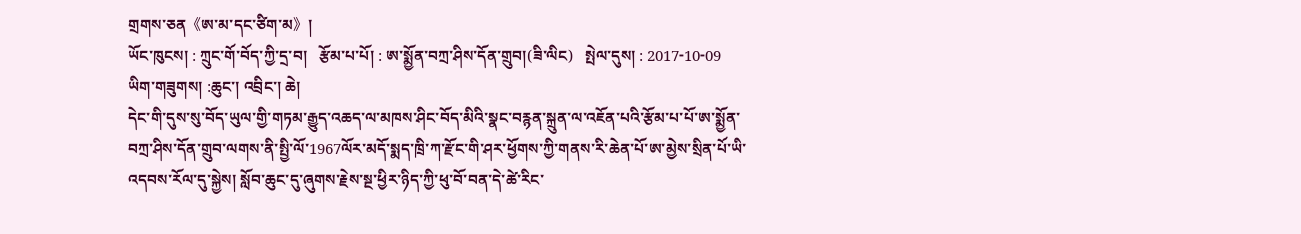གྲགས་ཅན《ཨ་མ་དང་ཙིག་མ》།
ཡོང་ཁུངས། : ཀྲུང་གོ་བོད་ཀྱི་དྲ་བ།   རྩོམ་པ་པོ། : ཨ་སྨྱོན་བཀྲ་ཤིས་དོན་གྲུབ།(ཟི་ལིང)   སྤེལ་དུས། : 2017-10-09
ཡིག་གཟུགས། :ཆུང་། འབྲིང་། ཆེ།
དེང་གི་དུས་སུ་བོད་ཡུལ་གྱི་གཏམ་རྒྱུད་འཆད་ལ་མཁས་ཤིང་བོད་མིའི་སྣང་བརྙན་སྐྲུན་ལ་འཇོན་པའི་རྩོམ་པ་པོ་ཨ་སྨྱོན་བཀྲ་ཤིས་དོན་གྲུབ་ལགས་ནི་སྤྱི་ལོ་1967ལོར་མདོ་སྨད་ཁྲི་ཀ་རྫོང་གི་ཤར་ཕྱོགས་ཀྱི་གནས་རི་ཆེན་པོ་ཨ་མྱེས་སྲིན་པོ་ཡི་འདབས་རོལ་དུ་སྐྱེས། སློབ་ཆུང་དུ་ཞུགས་རྗེས་སྔ་ཕྱིར་ཉིད་ཀྱི་ཕུ་བོ་བན་དེ་ཚེ་རིང་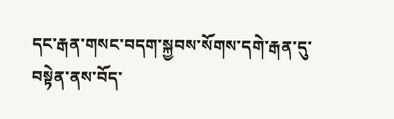དང་རྒན་གསང་བདག་སྐྱབས་སོགས་དགེ་རྒན་དུ་བསྟེན་ནས་བོད་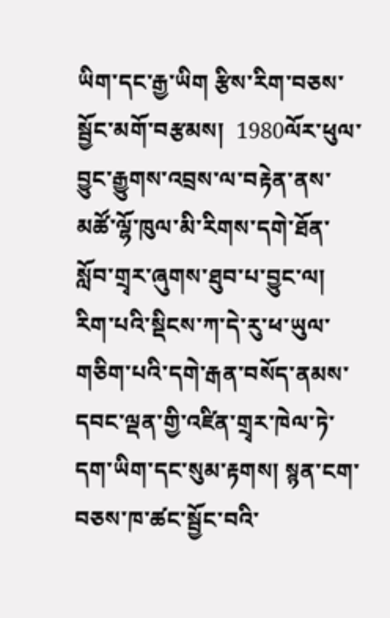ཡིག་དང་རྒྱ་ཡིག རྩིས་རིག་བཅས་སྦྱོང་མགོ་བརྩམས།  1980ལོར་ཕུལ་བྱུང་རྒྱུགས་འབྲས་ལ་བརྟེན་ནས་མཚོ་ལྷོ་ཁུལ་མི་རིགས་དགེ་ཐོན་སློབ་གྲྭར་ཞུགས་ཐུབ་པ་བྱུང་ལ། རིག་པའི་སྡིངས་ཀ་དེ་རུ་ཕ་ཡུལ་གཅིག་པའི་དགེ་རྒན་བསོད་ནམས་དབང་ལྡན་གྱི་འཛིན་གྲྭར་ཁེལ་ཏེ་དག་ཡིག་དང་སུམ་རྟགས། སྙན་ངག་བཅས་ཁ་ཚང་སྦྱོང་བའི་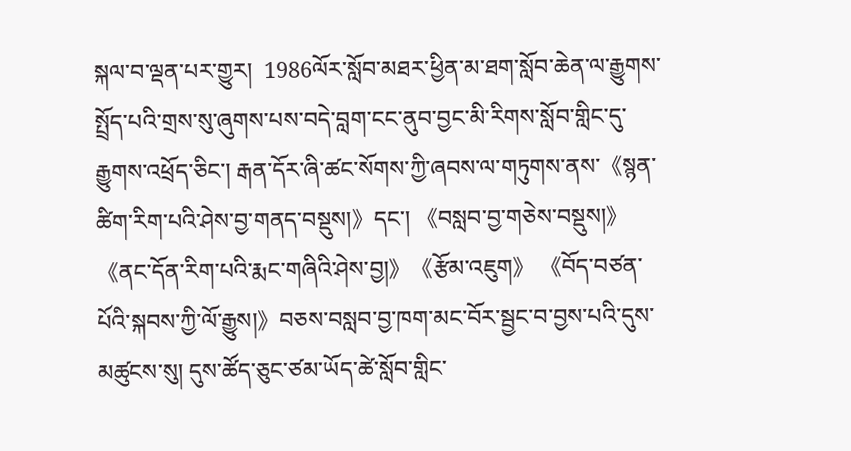སྐལ་བ་ལྡན་པར་གྱུར།  1986ལོར་སློབ་མཐར་ཕྱིན་མ་ཐག་སློབ་ཆེན་ལ་རྒྱུགས་སྤྲོད་པའི་གྲས་སུ་ཞུགས་པས་བདེ་བླག་ངང་ནུབ་བྱང་མི་རིགས་སློབ་གླིང་དུ་རྒྱུགས་འཕྲོད་ཅིང་། རྒན་དོར་ཞི་ཚང་སོགས་ཀྱི་ཞབས་ལ་གཏུགས་ནས་《སྙན་ཚིག་རིག་པའི་ཤེས་བྱ་གནད་བསྡུས།》དང་། 《བསླབ་བྱ་གཅེས་བསྡུས།》 《ནང་དོན་རིག་པའི་རྨང་གཞིའི་ཤེས་བྱ།》《རྩོམ་འཇུག》 《བོད་བཙན་པོའི་སྐབས་ཀྱི་ལོ་རྒྱུས།》བཅས་བསླབ་བྱ་ཁག་མང་བོར་སྦྱང་བ་བྱས་པའི་དུས་མཚུངས་སུ། དུས་ཚོད་ཅུང་ཙམ་ཡོད་ཚེ་སློབ་གླིང་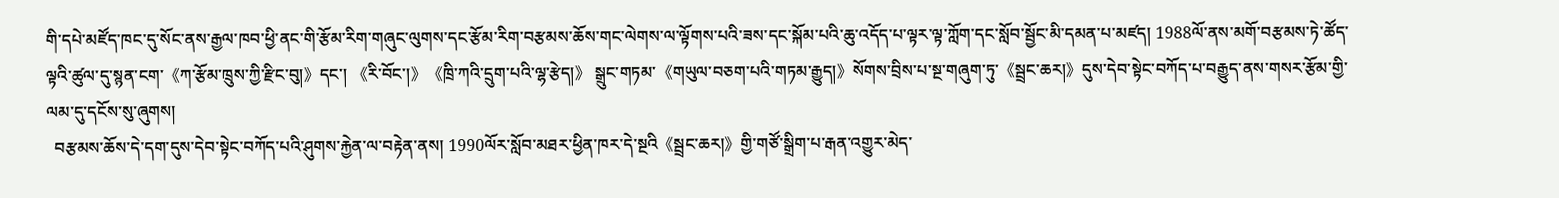གི་དཔེ་མཛོད་ཁང་དུ་སོང་ནས་རྒྱལ་ཁབ་ཕྱི་ནང་གི་རྩོམ་རིག་གཞུང་ལུགས་དང་རྩོམ་རིག་བརྩམས་ཆོས་གང་ལེགས་ལ་ལྟོགས་པའི་ཟས་དང་སྐོམ་པའི་ཆུ་འདོད་པ་ལྟར་ལྟ་ཀློག་དང་སློབ་སྦྱོང་མི་དམན་པ་མཛད། 1988ལོ་ནས་མགོ་བརྩམས་ཏེ་ཚོད་ལྟའི་ཚུལ་དུ་སྙན་ངག་《ཀ་རྩོམ་ཁྲུས་ཀྱི་རྫིང་བུ།》དང་། 《རི་བོང་།》《ཁྲི་ཀའི་དྲུག་པའི་ལྷ་རྩེད།》 སྒྲུང་གཏམ་《གཡུལ་བཅག་པའི་གཏམ་རྒྱུད།》སོགས་བྲིས་པ་སྔ་གཞུག་ཏུ་《སྦྲང་ཆར།》དུས་དེབ་སྟེང་བཀོད་པ་བརྒྱུད་ནས་གསར་རྩོམ་གྱི་ལམ་དུ་དངོས་སུ་ཞུགས།
  བརྩམས་ཆོས་དེ་དག་དུས་དེབ་སྟེང་བཀོད་པའི་ཤུགས་རྐྱེན་ལ་བརྟེན་ནས། 1990ལོར་སློབ་མཐར་ཕྱིན་ཁར་དེ་སྔའི《སྦྲང་ཆར།》གྱི་གཙོ་སྒྲིག་པ་རྒན་འགྱུར་མེད་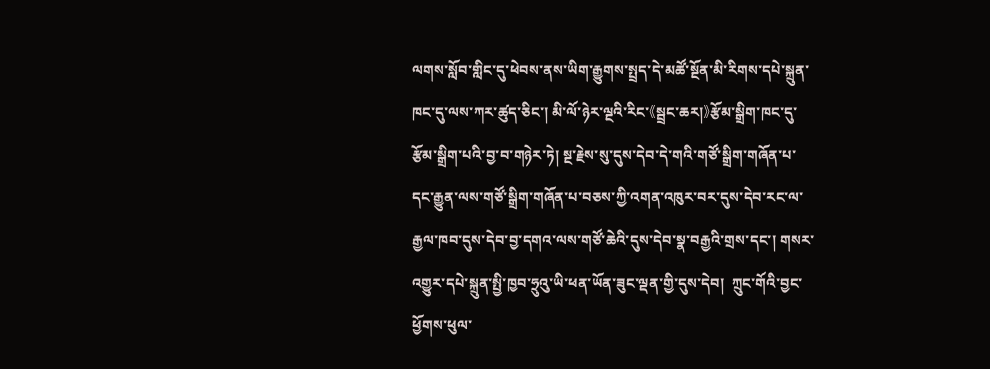ལགས་སློབ་གླིང་དུ་ཕེབས་ནས་ཡིག་རྒྱུགས་སྤྲད་དེ་མཚོ་སྔོན་མི་རིགས་དཔེ་སྐྲུན་ཁང་དུ་ལས་ཀར་ཚུད་ཅིང་། མི་ལོ་ཉེར་ལྔའི་རིང་《སྦྲང་ཆར།》རྩོམ་སྒྲིག་ཁང་དུ་རྩོམ་སྒྲིག་པའི་བྱ་བ་གཉེར་ཏེ། སྔ་རྗེས་སུ་དུས་དེབ་དེ་གའི་གཙོ་སྒྲིག་གཞོན་པ་དང་རྒྱུན་ལས་གཙོ་སྒྲིག་གཞོན་པ་བཅས་ཀྱི་འགན་འཁུར་བར་དུས་དེབ་རང་ལ་རྒྱལ་ཁབ་དུས་དེབ་བྱ་དགའ་ལས་གཙོ་ཆེའི་དུས་དེབ་སྣ་བརྒྱའི་གྲས་དང་། གསར་འགྱུར་དཔེ་སྐྲུན་སྤྱི་ཁྱབ་ཧྲུའུ་ཡི་ཕན་ཡོན་ཟུང་ལྡན་གྱི་དུས་དེབ།  ཀྲུང་གོའི་བྱང་ཕྱོགས་ཕུལ་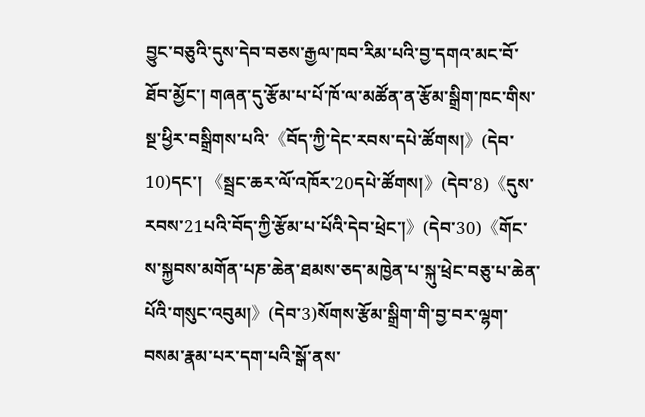བྱུང་བཅུའི་དུས་དེབ་བཅས་རྒྱལ་ཁབ་རིམ་པའི་བྱ་དགའ་མང་བོ་ཐོབ་མྱོང་། གཞན་དུ་རྩོམ་པ་པོ་ཁོ་ལ་མཚོན་ན་རྩོམ་སྒྲིག་ཁང་གིས་སྔ་ཕྱིར་བསྒྲིགས་པའི་《བོད་ཀྱི་དེང་རབས་དཔེ་ཚོགས།》(དེབ་10)དང་། 《སྦྲང་ཆར་ལོ་འཁོར་20དཔེ་ཚོགས།》(དེབ་8)《དུས་རབས་21པའི་བོད་ཀྱི་རྩོམ་པ་པོའི་དེབ་ཕྲེང་།》(དེབ་30)《གོང་ས་སྐྱབས་མགོན་པཎ་ཆེན་ཐམས་ཅད་མཁྱེན་པ་སྐུ་ཕྲེང་བཅུ་པ་ཆེན་པོའི་གསུང་འབུམ།》(དེབ་3)སོགས་རྩོམ་སྒྲིག་གི་བྱ་བར་ལྷག་བསམ་རྣམ་པར་དག་པའི་སྒོ་ནས་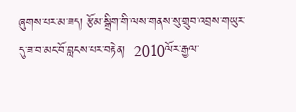ཞུགས་པར་མ་ཟད། རྩོམ་སྒྲིག་གི་ལས་གནས་སུ་གྲུབ་འབྲས་གཡུར་དུ་ཟ་བ་མང་བོ་བླངས་པར་བརྟེན།  2010ལོར་རྒྱལ་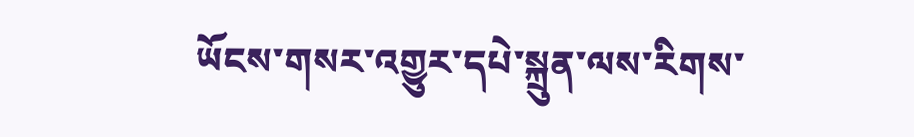ཡོངས་གསར་འགྱུར་དཔེ་སྐྲུན་ལས་རིགས་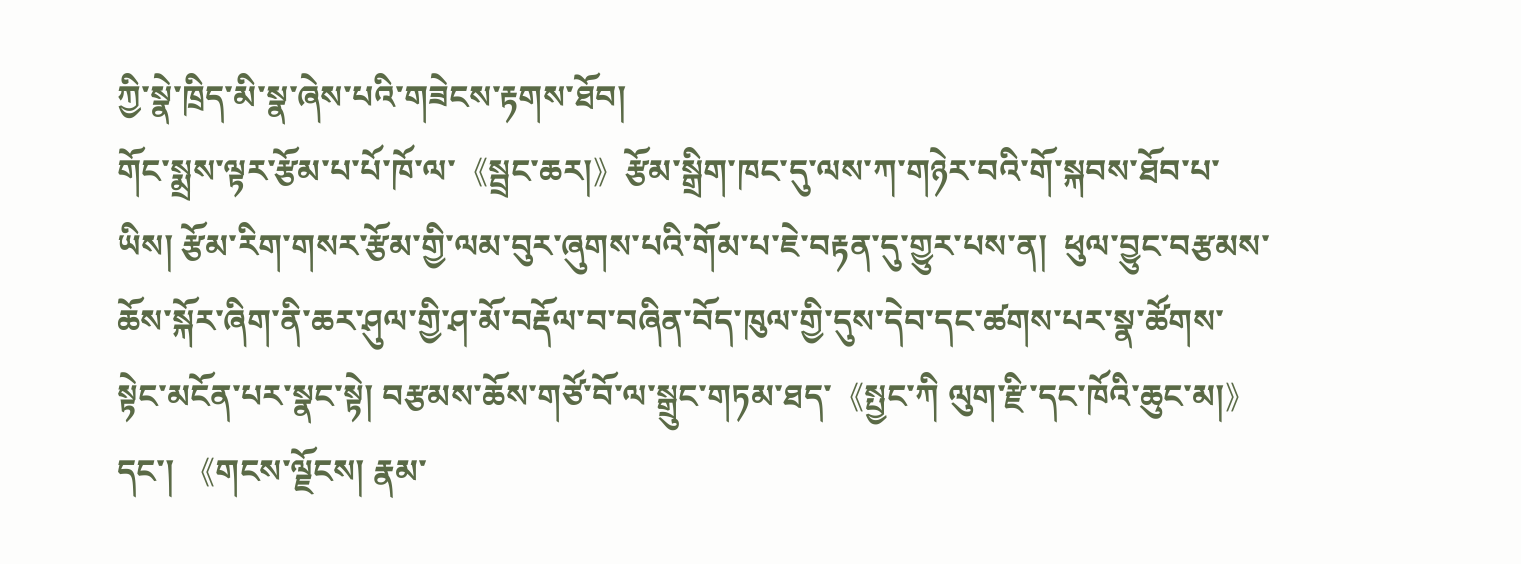ཀྱི་སྣེ་ཁྲིད་མི་སྣ་ཞེས་པའི་གཟེངས་རྟགས་ཐོབ།
གོང་སྨྲས་ལྟར་རྩོམ་པ་པོ་ཁོ་ལ་《སྦྲང་ཆར།》རྩོམ་སྒྲིག་ཁང་དུ་ལས་ཀ་གཉེར་བའི་གོ་སྐབས་ཐོབ་པ་ཡིས། རྩོམ་རིག་གསར་རྩོམ་གྱི་ལམ་བུར་ཞུགས་པའི་གོམ་པ་ཇེ་བརྟན་དུ་གྱུར་པས་ན།  ཕུལ་བྱུང་བརྩམས་ཆོས་སྐོར་ཞིག་ནི་ཆར་ཤུལ་གྱི་ཤ་མོ་བརྡོལ་བ་བཞིན་བོད་ཁུལ་གྱི་དུས་དེབ་དང་ཚགས་པར་སྣ་ཚོགས་སྟེང་མངོན་པར་སྣང་སྟེ། བརྩམས་ཆོས་གཙོ་བོ་ལ་སྒྲུང་གཏམ་ཐད་《སྤྱང་ཀི ལུག་རྫི་དང་ཁོའི་ཆུང་མ།》དང་། 《གངས་ལྗོངས། རྣམ་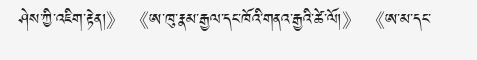ཤེས་ཀྱི་འཇིག་རྟེན།》 《ཨ་ཁུ་རྣམ་རྒྱལ་དང་ཁོའི་གནའ་རྒྱའི་ཚེ་ལོ།》 《ཨ་མ་དང་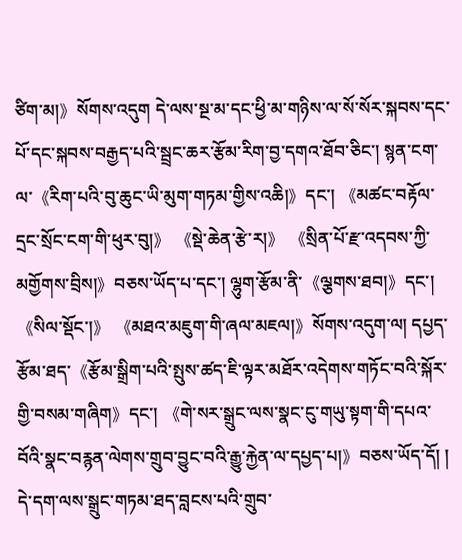ཙིག་མ།》སོགས་འདུག དེ་ལས་སྔ་མ་དང་ཕྱི་མ་གཉིས་ལ་སོ་སོར་སྐབས་དང་པོ་དང་སྐབས་བརྒྱད་པའི་སྦྲང་ཆར་རྩོམ་རིག་བྱ་དགའ་ཐོབ་ཅིང་། སྙན་ངག་ལ་《རིག་པའི་བུ་ཆུང་ཡི་མུག་གཏམ་གྱིས་འཆི།》དང་། 《མཚང་བརྟོལ་དྲང་སྲོང་ངག་གི་ཕུར་བུ།》 《སྡེ་ཆེན་རྩེ་ར།》 《སྲིན་པོ་རྫ་འདབས་ཀྱི་མགྱོགས་བྲིས།》བཅས་ཡོད་པ་དང་། ལྷུག་རྩོམ་ནི་《ལྕགས་ཐབ།》དང་། 《སིལ་སྡོང་།》 《མཐའ་མཇུག་གི་ཞལ་མཇལ།》སོགས་འདུག་ལ། དཔྱད་རྩོམ་ཐད་《རྩོམ་སྒྲིག་པའི་སྤུས་ཚད་ཇི་ལྟར་མཐོར་འདེགས་གཏོང་བའི་སྐོར་གྱི་བསམ་གཞིག》དང་། 《གེ་སར་སྒྲུང་ལས་སྣང་ངུ་གཡུ་སྟག་གི་དཔའ་བོའི་སྣང་བརྙན་ལེགས་གྲུབ་བྱུང་བའི་རྒྱུ་རྐྱེན་ལ་དཔྱད་པ།》བཅས་ཡོད་དོ། ། དེ་དག་ལས་སྒྲུང་གཏམ་ཐད་བླངས་པའི་གྲུབ་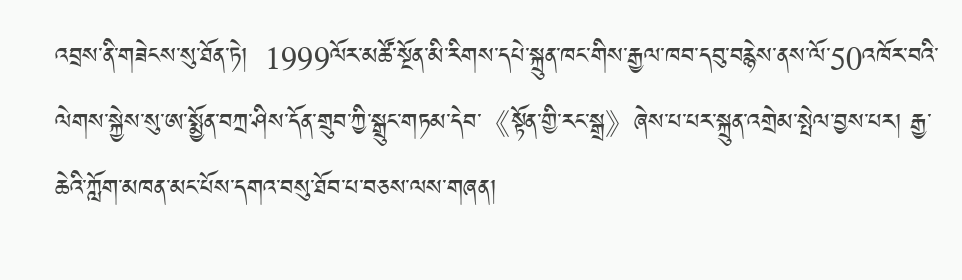འབྲས་ནི་གཟེངས་སུ་ཐོན་ཏེ།  1999ལོར་མཚོ་སྔོན་མི་རིགས་དཔེ་སྐྲུན་ཁང་གིས་རྒྱལ་ཁབ་དབུ་བརྙེས་ནས་ལོ་50འཁོར་བའི་ལེགས་སྐྱེས་སུ་ཨ་སྨྱོན་བཀྲ་ཤིས་དོན་གྲུབ་ཀྱི་སྒྲུང་གཏམ་དེབ་《སྟོན་གྱི་རང་སྒྲ》ཞེས་པ་པར་སྐྲུན་འགྲེམ་སྤེལ་བྱས་པར། རྒྱ་ཆེའི་ཀློག་མཁན་མང་པོས་དགའ་བསུ་ཐོབ་པ་བཅས་ལས་གཞན།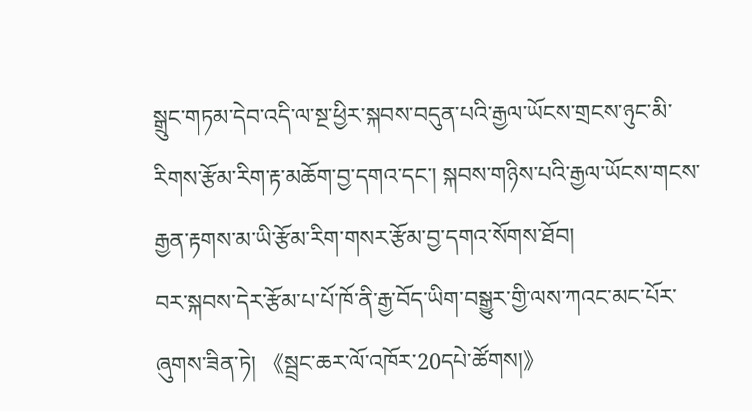སྒྲུང་གཏམ་དེབ་འདི་ལ་སྔ་ཕྱིར་སྐབས་བདུན་པའི་རྒྱལ་ཡོངས་གྲངས་ཉུང་མི་རིགས་རྩོམ་རིག་རྟ་མཆོག་བྱ་དགའ་དང་། སྐབས་གཉིས་པའི་རྒྱལ་ཡོངས་གངས་རྒྱན་རྟགས་མ་ཡི་རྩོམ་རིག་གསར་རྩོམ་བྱ་དགའ་སོགས་ཐོབ།
བར་སྐབས་དེར་རྩོམ་པ་པོ་ཁོ་ནི་རྒྱ་བོད་ཡིག་བསྒྱུར་གྱི་ལས་ཀའང་མང་པོར་ཞུགས་ཟིན་ཏེ། 《སྦྲང་ཆར་ལོ་འཁོར་20དཔེ་ཚོགས།》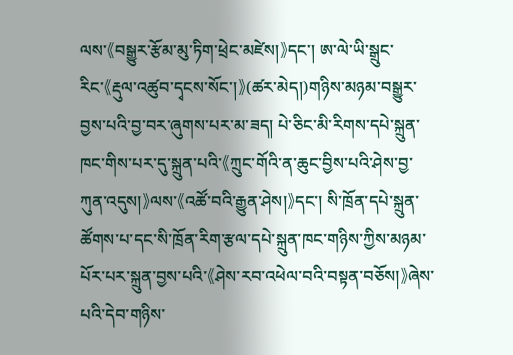ལས་《བསྒྱུར་རྩོམ་མུ་ཏིག་ཕྲེང་མཛེས།》དང་། ཨ་ལེ་ཡི་སྒྲུང་རིང་《རྡུལ་འཚུབ་དྭངས་སོང་།》(ཚར་མེད།)གཉིས་མཉམ་བསྒྱུར་བྱས་པའི་བྱ་བར་ཞུགས་པར་མ་ཟད། པེ་ཅིང་མི་རིགས་དཔེ་སྐྲུན་ཁང་གིས་པར་དུ་སྐྲུན་པའི་《ཀྲུང་གོའི་ན་ཆུང་བྱིས་པའི་ཤེས་བྱ་ཀུན་འདུས།》ལས་《འཚོ་བའི་རྒྱུན་ཤེས།》དང་། སི་ཁྲོན་དཔེ་སྐྲུན་ཚོགས་པ་དང་སི་ཁྲོན་རིག་རྩལ་དཔེ་སྐྲུན་ཁང་གཉིས་ཀྱིས་མཉམ་པོར་པར་སྐྲུན་བྱས་པའི་《ཤེས་རབ་འཕེལ་བའི་བསྟན་བཅོས།》ཞེས་པའི་དེབ་གཉིས་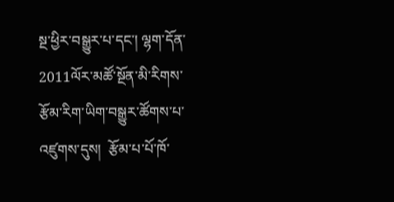སྔ་ཕྱིར་བསྒྱུར་པ་དང་། ལྷག་དོན་2011ལོར་མཚོ་སྔོན་མི་རིགས་རྩོམ་རིག་ཡིག་བསྒྱུར་ཚོགས་པ་འཛུགས་དུས།  རྩོམ་པ་པོ་ཁོ་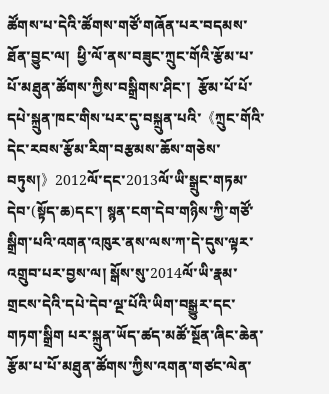ཚོགས་པ་དེའི་ཚོགས་གཙོ་གཞོན་པར་བདམས་ཐོན་བྱུང་ལ།  ཕྱི་ལོ་ནས་བཟུང་ཀྲུང་གོའི་རྩོམ་པ་པོ་མཐུན་ཚོགས་ཀྱིས་བསྒྲིགས་ཤིང་།  རྩོམ་པོ་པོ་དཔེ་སྐྲུན་ཁང་གིས་པར་དུ་བསྐྲུན་པའི་《ཀྲུང་གོའི་དེང་རབས་རྩོམ་རིག་བརྩམས་ཆོས་གཅེས་བཏུས།》2012ལོ་དང་2013ལོ་ཡི་སྒྲུང་གཏམ་དེབ་(སྟོད་ཆ)དང་། སྙན་ངག་དེབ་གཉིས་ཀྱི་གཙོ་སྒྲིག་པའི་འགན་འཁུར་ནས་ལས་ཀ་དེ་དུས་ལྟར་འགྲུབ་པར་བྱས་ལ། སྒོས་སུ་2014ལོ་ཡི་རྣམ་གྲངས་དེའི་དཔེ་དེབ་ལྔ་པོའི་ཡིག་བསྒྱུར་དང་གཏག་སྒྲིག པར་སྐྲུན་ཡོད་ཚད་མཚོ་སྔོན་ཞིང་ཆེན་རྩོམ་པ་པོ་མཐུན་ཚོགས་ཀྱིས་འགན་གཙང་ལེན་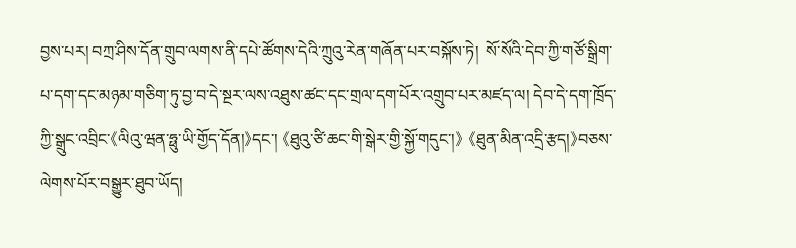བྱས་པར། བཀྲ་ཤིས་དོན་གྲུབ་ལགས་ནི་དཔེ་ཚོགས་དེའི་ཀྲུའུ་རེན་གཞོན་པར་བསྐོས་ཏེ།  སོ་སོའི་དེབ་ཀྱི་གཙོ་སྒྲིག་པ་དག་དང་མཉམ་གཅིག་ཏུ་བྱ་བ་དེ་སྔར་ལས་འཐུས་ཚང་དང་གྲལ་དག་པོར་འགྲུབ་པར་མཛད་ལ། དེབ་དེ་དག་ཁྲོད་ཀྱི་སྒྲུང་འབྲིང་《ལིའུ་ཝན་ཧྥུ་ཡི་གྱོད་དོན།》དང་། 《ཐུའུ་ཙི་ཆང་གི་སྒེར་གྱི་སྐྱོ་གདུང་།》 《ཐུན་མིན་འདྲི་རྩད།》བཅས་ལེགས་པོར་བསྒྱུར་ཐུབ་ཡོད།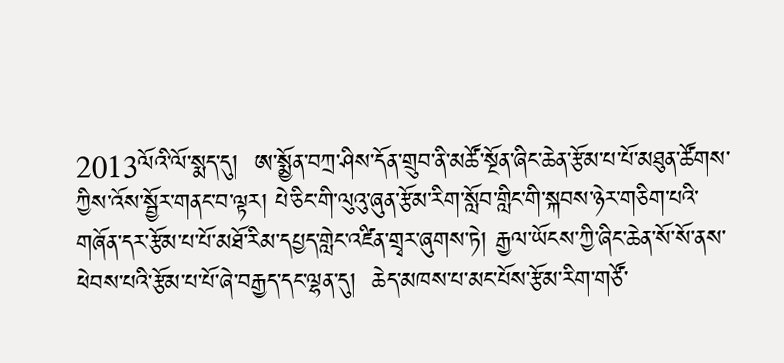2013ལོའི་ལོ་སྨད་དུ།  ཨ་སྨྱོན་བཀྲ་ཤིས་དོན་གྲུབ་ནི་མཚོ་སྔོན་ཞིང་ཆེན་རྩོམ་པ་པོ་མཐུན་ཚོགས་ཀྱིས་འོས་སྦྱོར་གནང་བ་ལྟར། པེ་ཅིང་གི་ལུའུ་ཞུན་རྩོམ་རིག་སློབ་གླིང་གི་སྐབས་ཉེར་གཅིག་པའི་གཞོན་དར་རྩོམ་པ་པོ་མཐོ་རིམ་དཔྱད་གླེང་འཛིན་གྲྭར་ཞུགས་ཏེ། རྒྱལ་ཡོངས་ཀྱི་ཞིང་ཆེན་སོ་སོ་ནས་ཕེབས་པའི་རྩོམ་པ་པོ་ཞེ་བརྒྱད་དང་ལྷན་དུ།  ཆེད་མཁས་པ་མང་པོས་རྩོམ་རིག་གཙོ་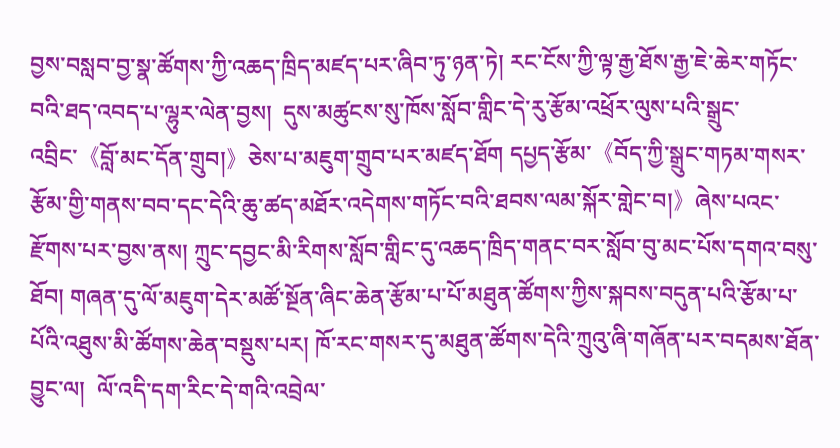བྱས་བསླབ་བྱ་སྣ་ཚོགས་ཀྱི་འཆད་ཁྲིད་མཛད་པར་ཞིབ་ཏུ་ཉན་ཏེ། རང་ངོས་ཀྱི་ལྟ་རྒྱ་ཐོས་རྒྱ་ཇེ་ཆེར་གཏོང་བའི་ཐད་འབད་པ་ལྷུར་ལེན་བྱས།  དུས་མཚུངས་སུ་ཁོས་སློབ་གླིང་དེ་རུ་རྩོམ་འཕྲོར་ལུས་པའི་སྒྲུང་འབྲིང་《བློ་མང་དོན་གྲུབ།》ཅེས་པ་མཇུག་གྲུབ་པར་མཛད་ཐོག དཔྱད་རྩོམ་《བོད་ཀྱི་སྒྲུང་གཏམ་གསར་རྩོམ་གྱི་གནས་བབ་དང་དེའི་ཆུ་ཚད་མཐོར་འདེགས་གཏོང་བའི་ཐབས་ལམ་སྐོར་གླེང་བ།》ཞེས་པའང་རྫོགས་པར་བྱས་ནས། ཀྲུང་དབྱང་མི་རིགས་སློབ་གླིང་དུ་འཆད་ཁྲིད་གནང་བར་སློབ་བུ་མང་པོས་དགའ་བསུ་ཐོབ། གཞན་དུ་ལོ་མཇུག་དེར་མཚོ་སྔོན་ཞིང་ཆེན་རྩོམ་པ་པོ་མཐུན་ཚོགས་ཀྱིས་སྐབས་བདུན་པའི་རྩོམ་པ་པོའི་འཐུས་མི་ཚོགས་ཆེན་བསྡུས་པར། ཁོ་རང་གསར་དུ་མཐུན་ཚོགས་དེའི་ཀྲུའུ་ཞི་གཞོན་པར་བདམས་ཐོན་བྱུང་ལ།  ལོ་འདི་དག་རིང་དེ་གའི་འབྲེལ་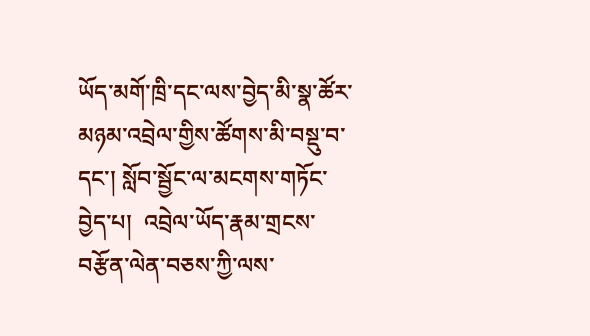ཡོད་མགོ་ཁྲི་དང་ལས་བྱེད་མི་སྣ་ཚོར་མཉམ་འབྲེལ་གྱིས་ཚོགས་མི་བསྡུ་བ་དང་། སློབ་སྦྱོང་ལ་མངགས་གཏོང་བྱེད་པ།  འབྲེལ་ཡོད་རྣམ་གྲངས་བརྩོན་ལེན་བཅས་ཀྱི་ལས་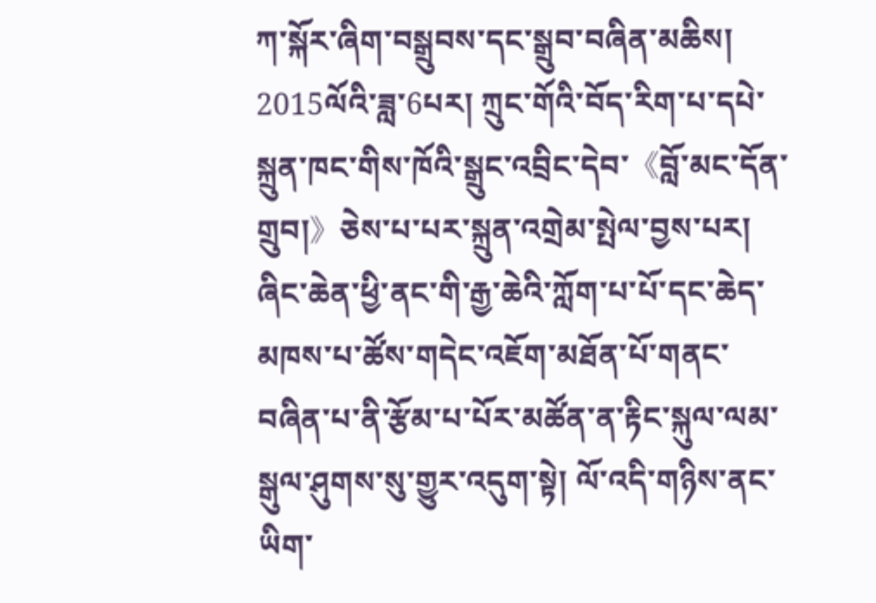ཀ་སྐོར་ཞིག་བསྒྲུབས་དང་སྒྲུབ་བཞིན་མཆིས།
2015ལོའི་ཟླ་6པར། ཀྲུང་གོའི་བོད་རིག་པ་དཔེ་སྐྲུན་ཁང་གིས་ཁོའི་སྒྲུང་འབྲིང་དེབ་《བློ་མང་དོན་གྲུབ།》ཅེས་པ་པར་སྐྲུན་འགྲེམ་སྤེལ་བྱས་པར། ཞིང་ཆེན་ཕྱི་ནང་གི་རྒྱ་ཆེའི་ཀློག་པ་པོ་དང་ཆེད་མཁས་པ་ཚོས་གདེང་འཇོག་མཐོན་པོ་གནང་བཞིན་པ་ནི་རྩོམ་པ་པོར་མཚོན་ན་རྟིང་སྐུལ་ལམ་སྒུལ་ཤུགས་སུ་གྱུར་འདུག་སྟེ། ལོ་འདི་གཉིས་ནང་ཡིག་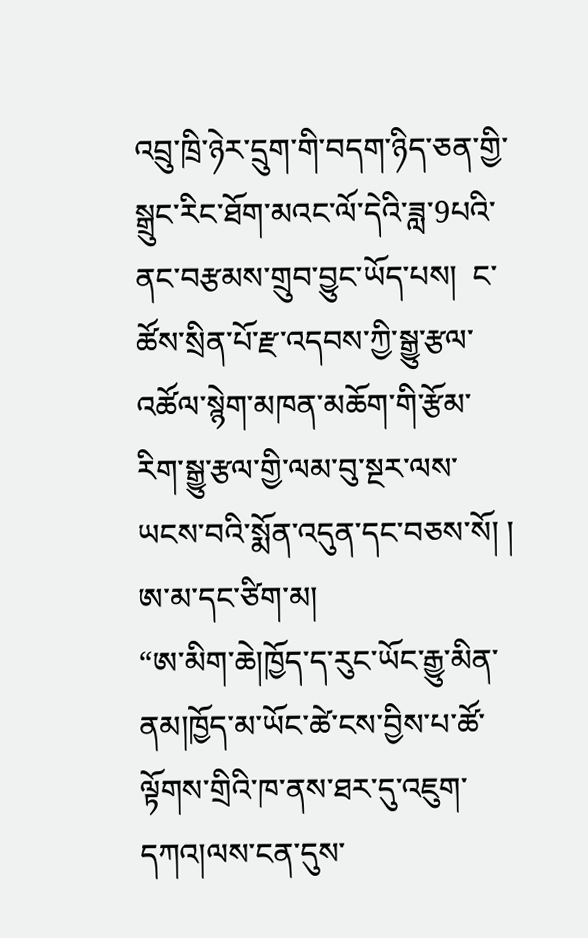འབྲུ་ཁྲི་ཉེར་དྲུག་གི་བདག་ཉིད་ཅན་གྱི་སྒྲུང་རིང་ཐོག་མའང་ལོ་དེའི་ཟླ་9པའི་ནང་བརྩམས་གྲུབ་བྱུང་ཡོད་པས།  ང་ཚོས་སྲིན་པོ་རྫ་འདབས་ཀྱི་སྒྱུ་རྩལ་འཚོལ་སྙེག་མཁན་མཆོག་གི་རྩོམ་རིག་སྒྱུ་རྩལ་གྱི་ལམ་བུ་སྔར་ལས་ཡངས་བའི་སྨོན་འདུན་དང་བཅས་སོ། །
ཨ་མ་དང་ཙིག་མ།
“ཨ་མིག་ཆེ།ཁྱོད་ད་རུང་ཡོང་རྒྱུ་མིན་ནམ།ཁྱོད་མ་ཡོང་ཚེ་ངས་བྱིས་པ་ཚོ་ལྟོགས་གྲིའི་ཁ་ནས་ཐར་དུ་འཇུག་དཀའ།ལས་ངན་དུས་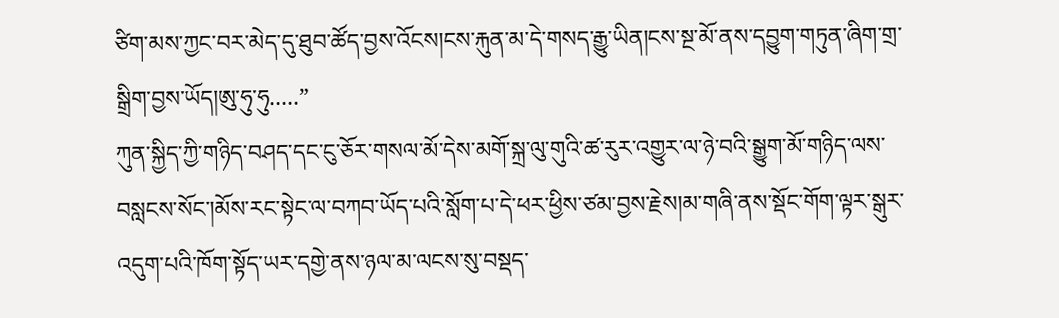ཙིག་མས་ཀྱང་བར་མེད་དུ་ཐུབ་ཚོད་བྱས་འོངས།ངས་རྐུན་མ་དེ་གསད་རྒྱུ་ཡིན།ངས་སྔ་མོ་ནས་དབྱུག་གཏུན་ཞིག་གྲ་སྒྲིག་བྱས་ཡོད།ཨུ་ཧུ་ཧུ.....”
ཀུན་སྐྱིད་ཀྱི་གཉིད་བཤད་དང་ངུ་ཅོར་གསལ་མོ་དེས་མགོ་སྐྲ་ལུ་གུའི་ཚ་རུར་འགྱུར་ལ་ཉེ་བའི་སྒྱུག་མོ་གཉིད་ལས་བསླངས་སོང་།མོས་རང་སྟེང་ལ་བཀབ་ཡོད་པའི་སློག་པ་དེ་ཕར་ཕྱིས་ཙམ་བྱས་རྗེས།མ་གཞི་ནས་སྡོང་གོག་ལྟར་སྒུར་འདུག་པའི་ཁོག་སྟོད་ཡར་དགྱེ་ནས་ཉལ་མ་ལངས་སུ་བསྡད་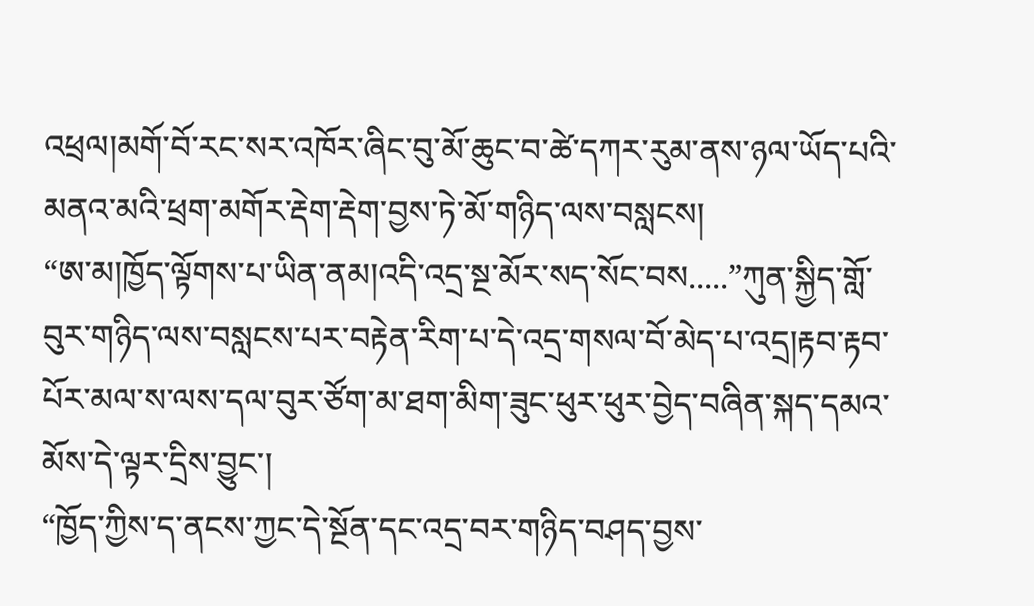འཕྲལ།མགོ་བོ་རང་སར་འཁོར་ཞིང་བུ་མོ་ཆུང་བ་ཚེ་དཀར་རུམ་ནས་ཉལ་ཡོད་པའི་མནའ་མའི་ཕྲག་མགོར་རྡེག་རྡེག་བྱས་ཏེ་མོ་གཉིད་ལས་བསླངས།
“ཨ་མ།ཁྱོད་ལྟོགས་པ་ཡིན་ནམ།འདི་འདྲ་སྔ་མོར་སད་སོང་བས.....”ཀུན་སྐྱིད་གློ་བུར་གཉིད་ལས་བསླངས་པར་བརྟེན་རིག་པ་དེ་འདྲ་གསལ་བོ་མེད་པ་འདྲ།རྟབ་རྟབ་པོར་མལ་ས་ལས་དལ་བུར་ཙོག་མ་ཐག་མིག་ཟུང་ཕུར་ཕུར་བྱེད་བཞིན་སྐད་དམའ་མོས་དེ་ལྟར་དྲིས་བྱུང་།
“ཁྱོད་ཀྱིས་ད་ནངས་ཀྱང་དེ་སྔོན་དང་འདྲ་བར་གཉིད་བཤད་བྱས་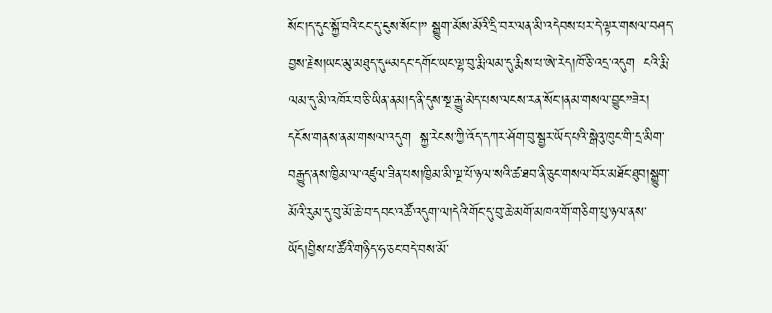སོང་།ད་དུང་སྐྱོ་བའི་ངང་དུ་ངུས་སོང་།” སྒྱུག་མོས་མོའི་དྲི་བར་ལན་མི་འདེབས་པར་དེ་ལྟར་གསལ་བཤད་བྱས་རྗེས།ཡང་མུ་མཐུད་དུ“མདང་དགོང་ཡང་ལྷ་བུ་རྨི་ལམ་དུ་རྨིས་པ་ཨེ་རེད།ཁོ་ཅི་འདྲ་འདུག  ངའི་རྨི་ལམ་དུ་མི་འཁོར་བ་ཅི་ཡིན་ནམ།ད་ནི་དུས་སྔ་རྒྱུ་མེད་པས་ལངས་རན་སོང་།ནམ་གསལ་བྱུང”ཟེར།
དངོས་གནས་ནམ་གསལ་འདུག  སྐྱ་རེངས་ཀྱི་འོད་དཀར་ཤོག་བུ་སྦྱར་ཡོད་པའི་སྒེའུ་ཁུང་གི་དྲ་མིག་བརྒྱུད་ནས་ཁྱིམ་ལ་འཛུལ་ཟིན་པས།ཁྱིམ་མི་ལྔ་པོ་ཉལ་སའི་ཚ་ཐབ་ནི་ཅུང་གསལ་བོར་མཐོང་ཐུབ།སྒྱུག་མོའི་རུམ་དུ་བུ་མོ་ཆེ་བ་དབང་འཚོ་འདུག་ལ།དེའི་གོང་དུ་བུ་ཆེ་མགོ་མཁའ་གོ་གཅིག་པུ་ཉལ་ནས་ཡོད།བྱིས་པ་ཚོའི་གཉིད་ཧ་ཅང་བདེ་བས་མོ་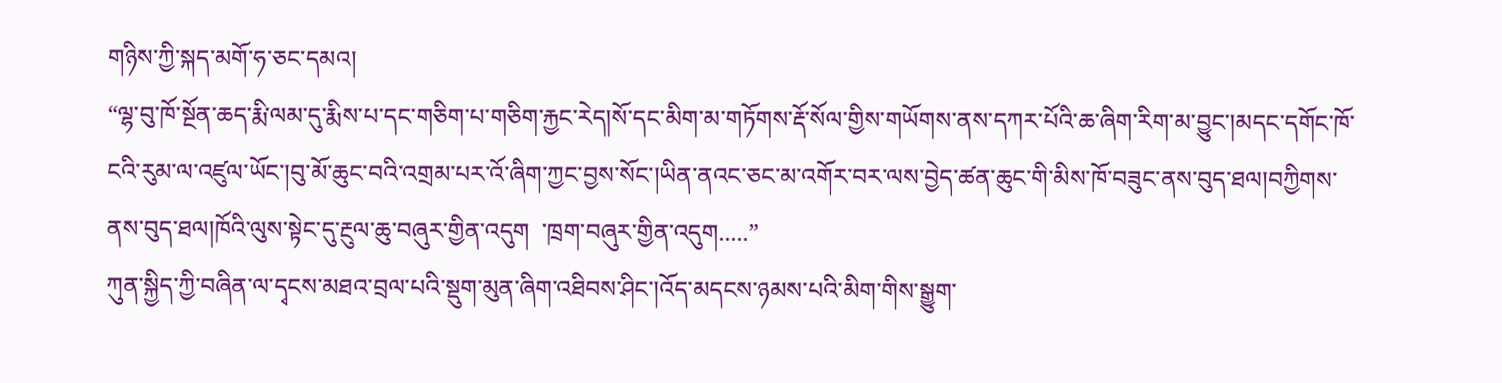གཉིས་ཀྱི་སྐད་མགོ་ཧ་ཅང་དམའ།
“ལྷ་བུ་ཁོ་སྔོན་ཆད་རྨི་ལམ་དུ་རྨིས་པ་དང་གཅིག་པ་གཅིག་རྐྱང་རེད།སོ་དང་མིག་མ་གཏོགས་རྡོ་སོལ་གྱིས་གཡོགས་ནས་དཀར་པོའི་ཆ་ཞིག་རིག་མ་བྱུང་།མདང་དགོང་ཁོ་ངའི་རུམ་ལ་འཛུལ་ཡོང་།བུ་མོ་ཆུང་བའི་འགྲམ་པར་འོ་ཞིག་ཀྱང་བྱས་སོང་།ཡིན་ནའང་ཅང་མ་འགོར་བར་ལས་བྱེད་ཚན་ཆུང་གི་མིས་ཁོ་བཟུང་ནས་བུད་ཐལ།བཀྱིགས་ནས་བུད་ཐལ།ཁོའི་ལུས་སྟེང་དུ་རྔུལ་ཆུ་བཞུར་གྱིན་འདུག  ་ཁྲག་བཞུར་གྱིན་འདུག.....”
ཀུན་སྐྱིད་ཀྱི་བཞིན་ལ་དྭངས་མཐའ་བྲལ་པའི་སྡུག་མུན་ཞིག་འཐིབས་ཤིང་།འོད་མདངས་ཉམས་པའི་མིག་གིས་སྒྱུག་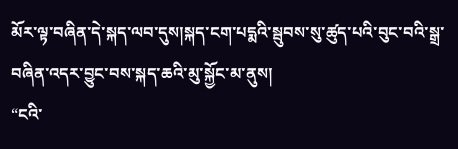མོར་ལྟ་བཞིན་དེ་སྐད་ལབ་དུས།སྐད་ངག་པདྨའི་སྦུབས་སུ་ཚུད་པའི་བུང་བའི་སྒྲ་བཞིན་འདར་བྱུང་བས་སྐད་ཆའི་མུ་སྐྱོང་མ་ནུས།
“ངའི་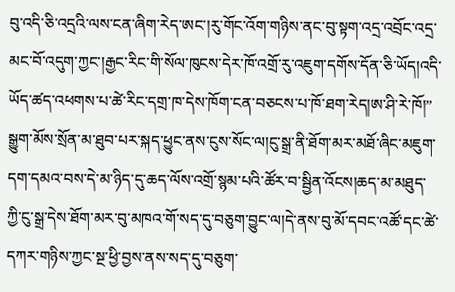བུ་འདི་ཅི་འདྲའི་ལས་ངན་ཞིག་རེད་ཨང་།རུ་གོང་འོག་གཉིས་ནང་བུ་སྟག་འདྲ་འབྲོང་འདྲ་མང་བོ་འདུག་ཀྱང་།རྒྱང་རིང་གི་སོལ་ཁུངས་དེར་ཁོ་འགྲོ་རུ་འཇུག་དགོས་དོན་ཅི་ཡོད།འདི་ཡོད་ཚད་འཕགས་པ་ཚེ་རིང་དགྲ་ཁ་དེས་ཁོག་ངན་བཅངས་པ་ཁོ་ཐག་རེད།ཨ་ཤི་རེ་ཁོ།”
སྒྱུག་མོས་སྲོན་མ་ཐུབ་པར་སྐད་ཕྱུང་ནས་ངུས་སོང་ལ།ངུ་སྒྲ་ནི་ཐོག་མར་མཐོ་ཞིང་མཇུག་དག་དམའ་བས་དེ་མ་ཉིད་དུ་ཆད་ལོས་འགྲོ་སྙམ་པའི་ཚོར་བ་སྦྱིན་འོངས།ཆད་མ་མཐུད་ཀྱི་ངུ་སྒྲ་དེས་ཐོག་མར་བུ་མཁའ་གོ་སད་དུ་བཅུག་བྱུང་ལ།དེ་ནས་བུ་མོ་དབང་འཚོ་དང་ཚེ་དཀར་གཉིས་ཀྱང་སྔ་ཕྱི་བྱས་ནས་སད་དུ་བཅུག་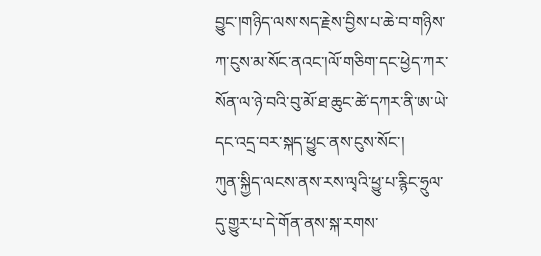བྱུང་།གཉིད་ལས་སད་རྗེས་བྱིས་པ་ཆེ་བ་གཉིས་ཀ་ངུས་མ་སོང་ནའང་།ལོ་གཅིག་དང་ཕྱེད་ཀར་སོན་ལ་ཉེ་བའི་བུ་མོ་ཐ་ཆུང་ཚེ་དཀར་ནི་ཨ་ཡེ་དང་འདྲ་བར་སྐད་ཕྱུང་ནས་ངུས་སོང་།
ཀུན་སྐྱིད་ལངས་ནས་རས་ལྭའི་ཕྱུ་པ་རྙིང་ཧྲུལ་དུ་གྱུར་པ་དེ་གོན་ནས་སྐ་རགས་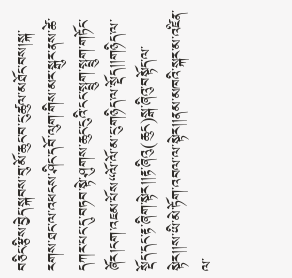བཅིང་རྩིས་བྱེད་སྐབས་བུ་མོ་ཆུང་བ་ངུ་ཚུལ་མཐོང་བས།སྐ་རགས་ཐང་ལ་འཕངས་ཤིང་དབོ་ལུག་གིས་མར་སྒུར་ནས་ཚེ་དཀར་པང་དུ་བཏབ་སྟེ་ཤུགས་ཆུང་ངུའི་ངང་སྤྲུག་སྤྲུག་གཏོང་ཞོར།ངག་འཇམ་པོས“ལོ་ལོ་མ་ངུ་གཉིད་ལ་སྡོད།།གཉིད་ལ་སྡོད་དང་རྟ་ཞིག་སྟེར།།རྟ་ཞིའུ(ཆུང)སྒ་ཞིའུ་བསྟོད་ལ་སྟེར།།ས་ཡི་མེ་ཏོག་འབལ་ལ་སྟེར།།ནམ་མཁའི་སྐར་མ་འཛིན་ལ་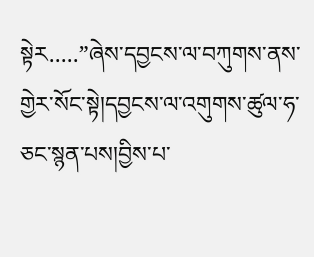སྟེར.....”ཞེས་དབྱངས་ལ་བཀུགས་ནས་གྱེར་སོང་སྟེ།དབྱངས་ལ་འགུགས་ཚུལ་ཧ་ཅང་སྙན་པས།བྱིས་པ་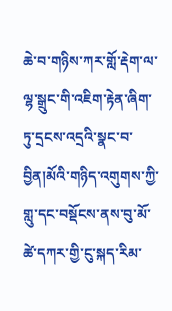ཆེ་བ་གཉིས་ཀར་གློ་རྡེག་ལ་ལྷ་སྒྲུང་གི་འཇིག་རྟེན་ཞིག་ཏུ་དྲངས་འདྲའི་སྣང་བ་བྱིན།མོའི་གཉིད་འགུགས་ཀྱི་གླུ་དང་བསྡོངས་ནས་བུ་མོ་ཚེ་དཀར་གྱི་ངུ་སྐད་རིམ་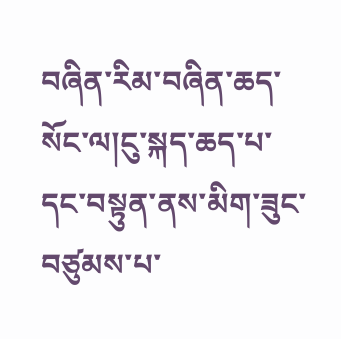བཞིན་རིམ་བཞིན་ཆད་སོང་ལ།ངུ་སྐད་ཆད་པ་དང་བསྟུན་ནས་མིག་ཟུང་བཙུམས་པ་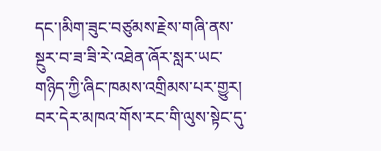དང་།མིག་ཟུང་བཙུམས་རྗེས་གཞི་ནས་སྔུར་བ་ཟ་ཟི་རེ་འཐེན་ཞོར་སླར་ཡང་གཉིད་ཀྱི་ཞིང་ཁམས་འགྲིམས་པར་གྱུར།
བར་དེར་མཁའ་གོས་རང་གི་ལུས་སྟེང་དུ་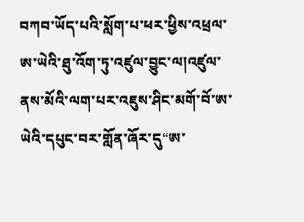བཀབ་ཡོད་པའི་སློག་པ་ཕར་ཕྱིས་འཕྲལ་ཨ་ཡེའི་ཐུ་འོག་ཏུ་འཛུལ་བྱུང་ལ།འཛུལ་ནས་མོའི་ལག་པར་འཇུས་ཤིང་མགོ་བོ་ཨ་ཡེའི་དཔུང་བར་གློན་ཞོར་དུ“ཨ་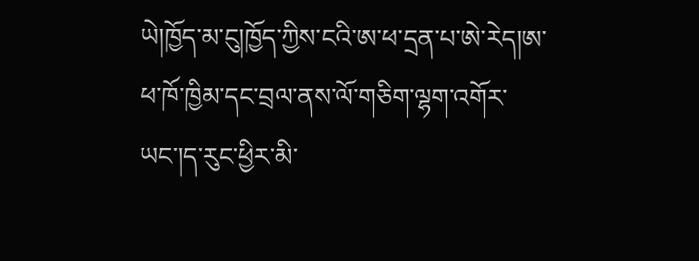ཡེ།ཁྱོད་མ་ངུ།ཁྱོད་ཀྱིས་ངའི་ཨ་ཕ་དྲན་པ་ཨེ་རེད།ཨ་ཕ་ཁོ་ཁྱིམ་དང་བྲལ་ནས་ལོ་གཅིག་ལྷག་འགོར་ཡང་།ད་རུང་ཕྱིར་མི་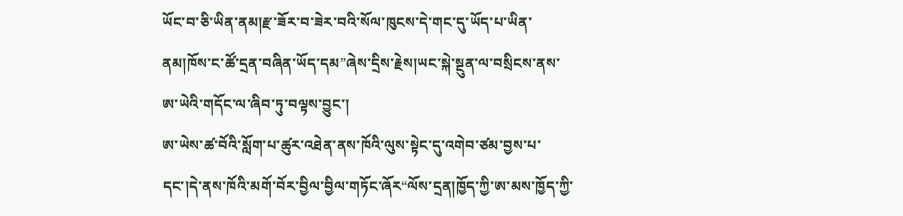ཡོང་བ་ཅི་ཡིན་ནམ།རྫ་ཟོར་བ་ཟེར་བའི་སོལ་ཁུངས་དེ་གང་དུ་ཡོད་པ་ཡིན་ནམ།ཁོས་ང་ཚོ་དྲན་བཞིན་ཡོད་དམ”ཞེས་དྲིས་རྗེས།ཡང་སྐེ་སྔུན་ལ་བསྲིངས་ནས་ཨ་ཡེའི་གདོང་ལ་ཞིབ་ཏུ་བལྟས་བྱུང་།
ཨ་ཡེས་ཚ་བོའི་སློག་པ་ཚུར་འཐེན་ནས་ཁོའི་ལུས་སྟེང་དུ་འགེབ་ཙམ་བྱས་པ་དང་།དེ་ནས་ཁོའི་མགོ་བོར་བྱིལ་བྱིལ་གཏོང་ཞོར“ལོས་དྲན།ཁྱོད་ཀྱི་ཨ་མས་ཁྱོད་ཀྱི་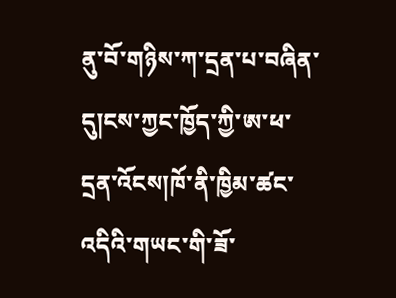ནུ་བོ་གཉིས་ཀ་དྲན་པ་བཞིན་དུ།ངས་ཀྱང་ཁྱོད་ཀྱི་ཨ་ཕ་དྲན་འོངས།ཁོ་ནི་ཁྱིམ་ཚང་འདིའི་གཡང་གི་ཟོ་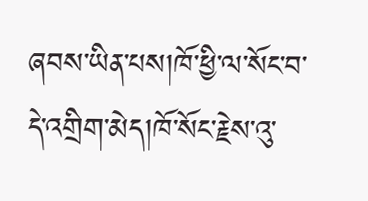ཞབས་ཡིན་པས།ཁོ་ཕྱི་ལ་སོང་བ་དེ་འགྲིག་མེད།ཁོ་སོང་རྗེས་འུ་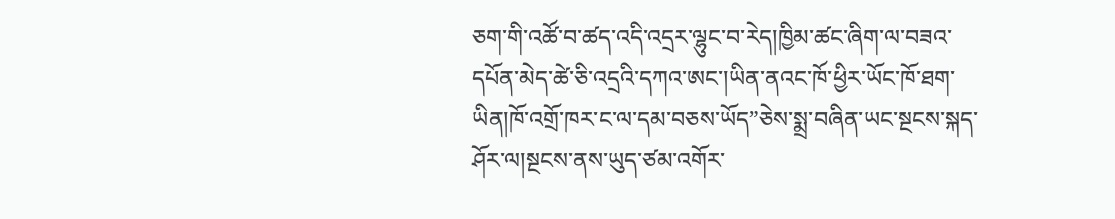ཅག་གི་འཚོ་བ་ཚད་འདི་འདྲར་ལྷུང་བ་རེད།ཁྱིམ་ཚང་ཞིག་ལ་བཟའ་དཔོན་མེད་ཚེ་ཅི་འདྲའི་དཀའ་ཨང་།ཡིན་ནའང་ཁོ་ཕྱིར་ཡོང་ཁོ་ཐག་ཡིན།ཁོ་འགྲོ་ཁར་ང་ལ་དམ་བཅས་ཡོད”ཅེས་སྨྲ་བཞིན་ཡང་སྔངས་སྐད་ཤོར་ལ།སྔངས་ནས་ཡུད་ཙམ་འགོར་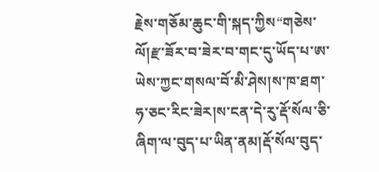རྗེས་གཅོམ་ཆུང་གི་སྐད་ཀྱིས“གཅེས་ལོ།རྫ་ཟོར་བ་ཟེར་བ་གང་དུ་ཡོད་པ་ཨ་ཡེས་ཀྱང་གསལ་བོ་མི་ཤེས།ས་ཁ་ཐག་ཧ་ཅང་རིང་ཟེར།ས་ངན་དེ་རུ་རྡོ་སོལ་ཅི་ཞིག་ལ་བུད་པ་ཡིན་ནམ།རྡོ་སོལ་བུད་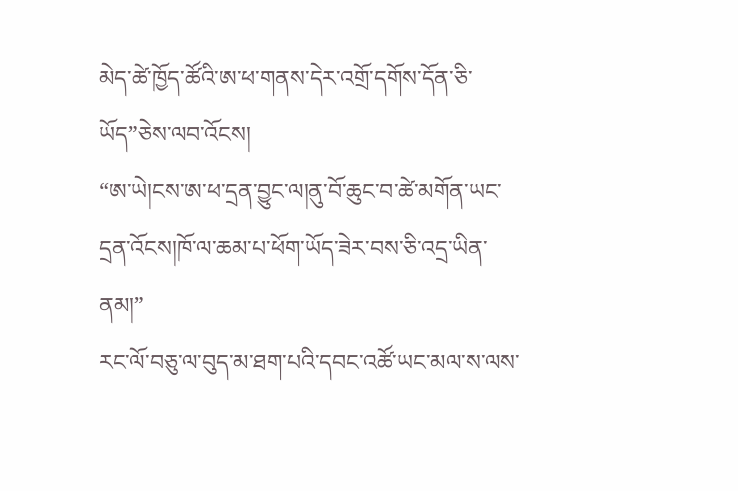མེད་ཚེ་ཁྱོད་ཚོའི་ཨ་ཕ་གནས་དེར་འགྲོ་དགོས་དོན་ཅི་ཡོད”ཅེས་ལབ་འོངས།
“ཨ་ཡེ།ངས་ཨ་ཕ་དྲན་བྱུང་ལ།ནུ་བོ་ཆུང་བ་ཚེ་མགོན་ཡང་དྲན་འོངས།ཁོ་ལ་ཆམ་པ་ཕོག་ཡོད་ཟེར་བས་ཅི་འདྲ་ཡིན་ནམ།”
རང་ལོ་བཅུ་ལ་བུད་མ་ཐག་པའི་དབང་འཚོ་ཡང་མལ་ས་ལས་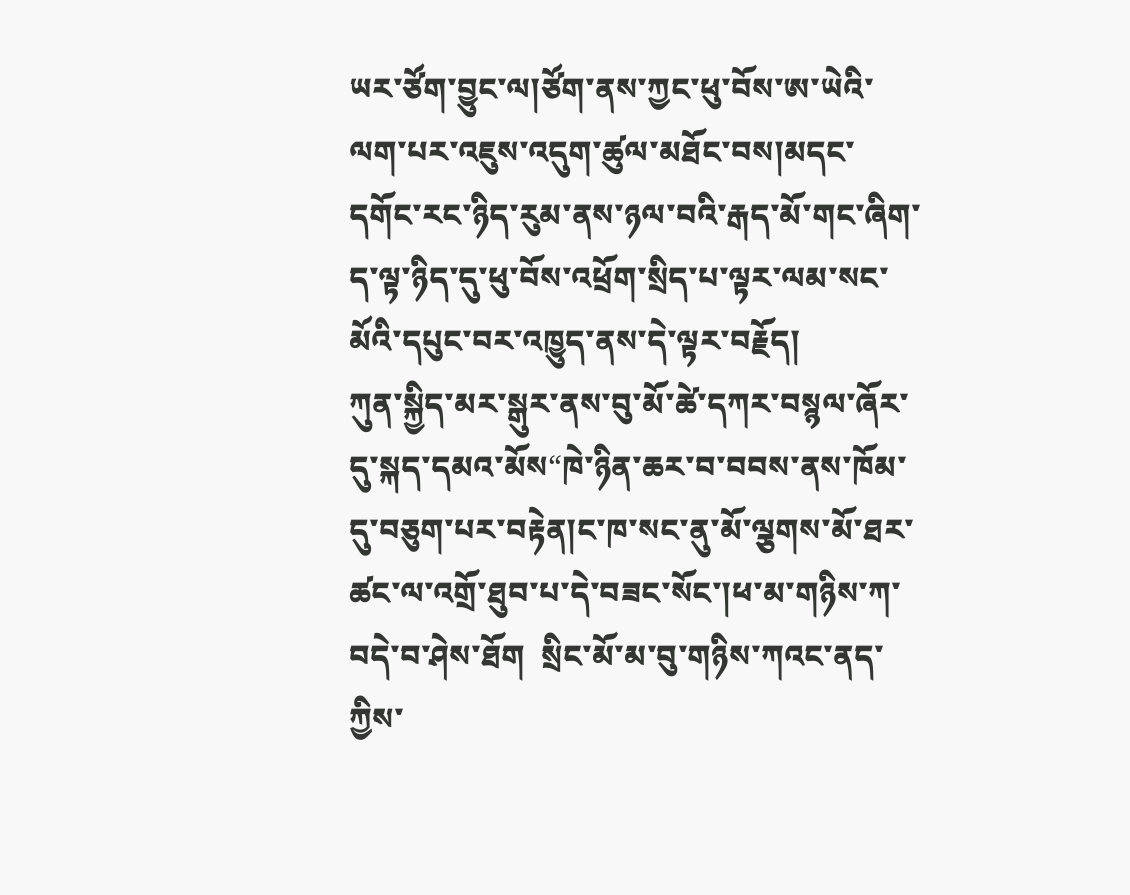ཡར་ཙོག་བྱུང་ལ།ཙོག་ནས་ཀྱང་ཕུ་བོས་ཨ་ཡེའི་ལག་པར་འཇུས་འདུག་ཚུལ་མཐོང་བས།མདང་དགོང་རང་ཉིད་རུམ་ནས་ཉལ་བའི་རྒད་མོ་གང་ཞིག་ད་ལྟ་ཉིད་དུ་ཕུ་བོས་འཕྲོག་སྲིད་པ་ལྟར་ལམ་སང་མོའི་དཔུང་བར་འཁྱུད་ནས་དེ་ལྟར་བརྗོད།
ཀུན་སྐྱིད་མར་སྒུར་ནས་བུ་མོ་ཚེ་དཀར་བསྙལ་ཞོར་དུ་སྐད་དམའ་མོས“ཁེ་ཉིན་ཆར་བ་བབས་ནས་ཁོམ་དུ་བཅུག་པར་བརྟེན།ང་ཁ་སང་ནུ་མོ་ལྕགས་མོ་ཐར་ཚང་ལ་འགྲོ་ཐུབ་པ་དེ་བཟང་སོང་།ཕ་མ་གཉིས་ཀ་བདེ་བ་ཤེས་ཐོག  སྲིང་མོ་མ་བུ་གཉིས་ཀའང་ནད་ཀྱིས་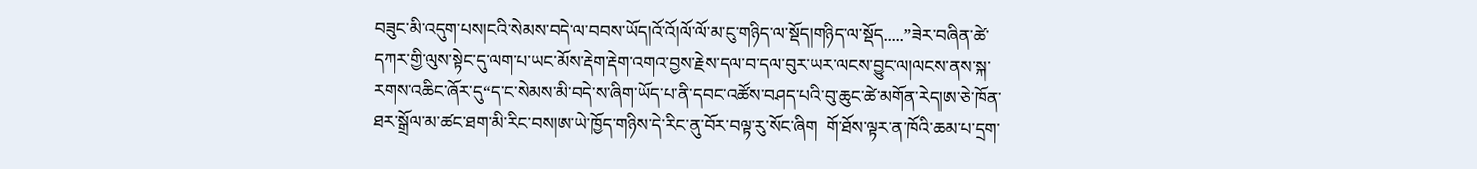བཟུང་མི་འདུག་པས།ངའི་སེམས་བདེ་ལ་བབས་ཡོད།འོ་འོ།ལོ་ལོ་མ་ངུ་གཉིད་ལ་སྡོད།གཉིད་ལ་སྡོད.....”ཟེར་བཞིན་ཚེ་དཀར་གྱི་ལུས་སྟེང་དུ་ལག་པ་ཡང་མོས་རྡེག་རྡེག་འགའ་བྱས་རྗེས་དལ་བ་དལ་བུར་ཡར་ལངས་བྱུང་ལ།ལངས་ནས་སྐ་རགས་འཆིང་ཞོར་དུ“ད་ང་སེམས་མི་བདེ་ས་ཞིག་ཡོད་པ་ནི་དབང་འཚོས་བཤད་པའི་བུ་ཆུང་ཚེ་མགོན་རེད།ཨ་ཅེ་ཁོན་ཐར་སྒྲོལ་མ་ཚང་ཐག་མི་རིང་བས།ཨ་ཡེ་ཁྱོད་གཉིས་དེ་རིང་ནུ་བོར་བལྟ་རུ་སོང་ཞིག  གོ་ཐོས་ལྟར་ན་ཁོའི་ཆམ་པ་དྲག་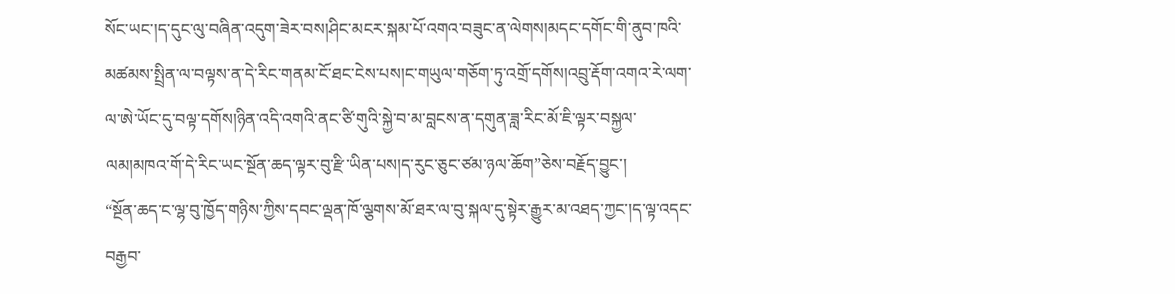སོང་ཡང་།ད་དུང་ལུ་བཞིན་འདུག་ཟེར་བས།ཤིང་མངར་སྐམ་པོ་འགའ་བཟུང་ན་ལེགས།མདང་དགོང་གི་ནུབ་ཁའི་མཚམས་སྤྲིན་ལ་བལྟས་ན་དེ་རིང་གནམ་ངོ་ཐང་ངེས་པས།ང་གཡུལ་གཅོག་ཏུ་འགྲོ་དགོས།འབྲུ་རྡོག་འགའ་རེ་ལག་ལ་ཨེ་ཡོང་དུ་བལྟ་དགོས།ཉིན་འདི་འགའི་ནང་ཙི་གུའི་སྐྱེ་བ་མ་བླངས་ན་དགུན་ཟླ་རིང་མོ་ཇི་ལྟར་བསྐྱལ་ལམ།མཁའ་གོ་དེ་རིང་ཡང་སྔོན་ཆད་ལྟར་བུ་རྫི་ཡིན་པས།ད་རུང་ཅུང་ཙམ་ཉལ་ཆོག”ཅེས་བརྗོད་བྱུང་།
“སྔོན་ཆད་ང་ལྷ་བུ་ཁྱོད་གཉིས་ཀྱིས་དབང་ལྡན་ཁོ་ལྕགས་མོ་ཐར་ལ་བུ་སྐལ་དུ་སྟེར་རྒྱུར་མ་འཐད་ཀྱང་།ད་ལྟ་འདང་བརྒྱབ་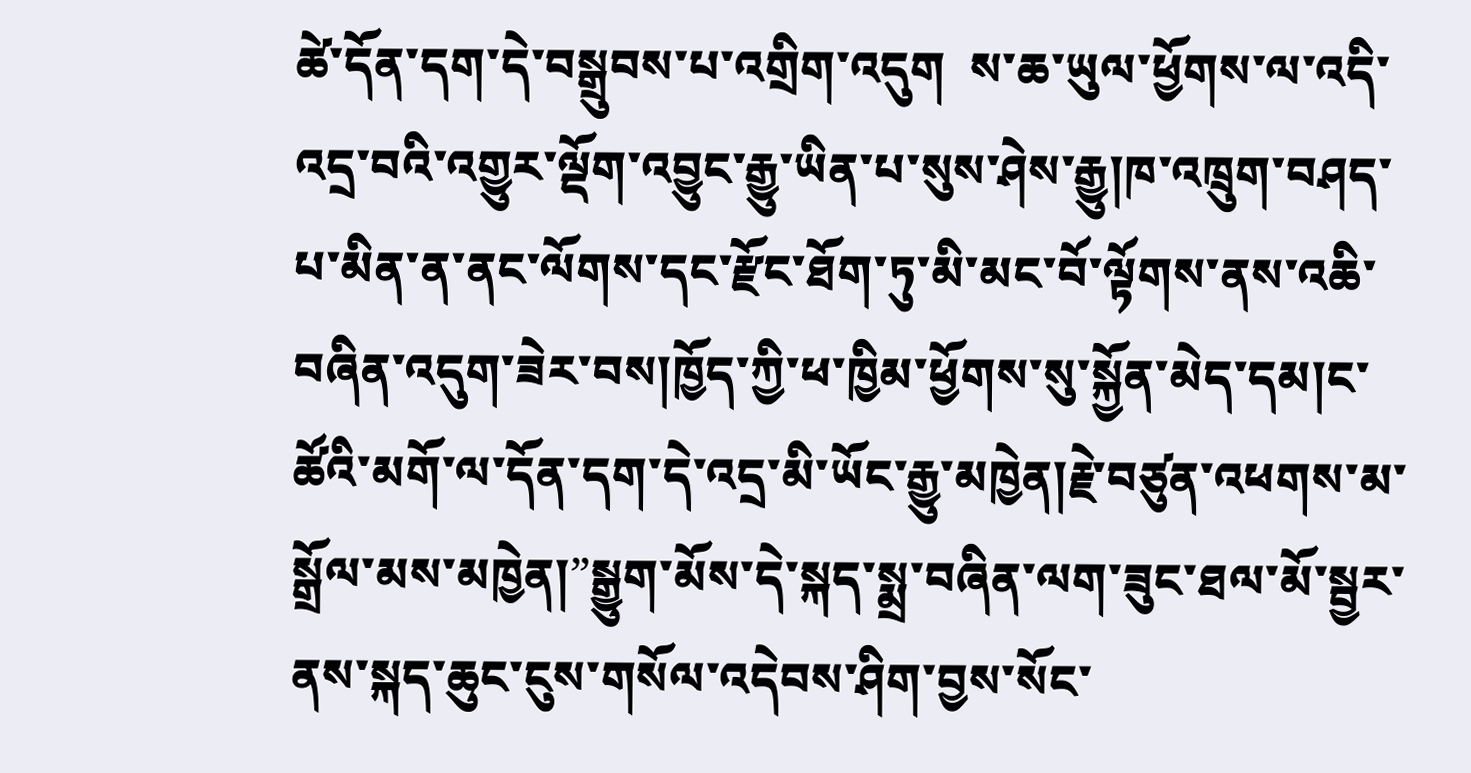ཚེ་དོན་དག་དེ་བསྒྲུབས་པ་འགྲིག་འདུག  ས་ཆ་ཡུལ་ཕྱོགས་ལ་འདི་འདྲ་བའི་འགྱུར་ལྡོག་འབྱུང་རྒྱུ་ཡིན་པ་སུས་ཤེས་རྒྱུ།ཁ་འཁྲུག་བཤད་པ་མིན་ན་ནང་ལོགས་དང་རྫོང་ཐོག་ཏུ་མི་མང་བོ་ལྟོགས་ནས་འཆི་བཞིན་འདུག་ཟེར་བས།ཁྱོད་ཀྱི་ཕ་ཁྱིམ་ཕྱོགས་སུ་སྐྱོན་མེད་དམ།ང་ཚོའི་མགོ་ལ་དོན་དག་དེ་འདྲ་མི་ཡོང་རྒྱུ་མཁྱེན།རྗེ་བཙུན་འཕགས་མ་སྒྲོལ་མས་མཁྱེན།”སྒྱུག་མོས་དེ་སྐད་སྨྲ་བཞིན་ལག་ཟུང་ཐལ་མོ་སྦྱར་ནས་སྐད་ཆུང་ངུས་གསོལ་འདེབས་ཤིག་བྱས་སོང་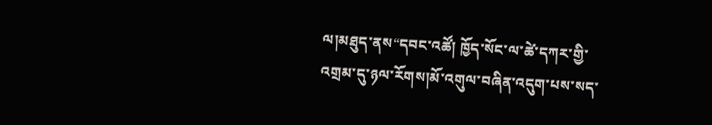ལ།མཐུད་ནས“དབང་འཚོ། ཁྱོད་སོང་ལ་ཚེ་དཀར་གྱི་འགྲམ་དུ་ཉལ་རོགས།མོ་འགུལ་བཞིན་འདུག་པས་སད་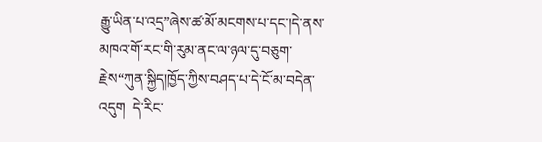རྒྱུ་ཡིན་པ་འདྲ”ཞེས་ཚ་མོ་མངགས་པ་དང་།དེ་ནས་མཁའ་གོ་རང་གི་རུམ་ནང་ལ་ཉལ་དུ་བཅུག་རྗེས“ཀུན་སྐྱིད།ཁྱོད་ཀྱིས་བཤད་པ་དེ་ངོ་མ་བདེན་འདུག  དེ་རིང་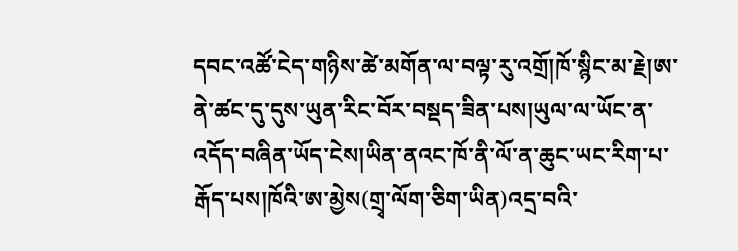དབང་འཚོ་ངེད་གཉིས་ཚེ་མགོན་ལ་བལྟ་རུ་འགྲོ།ཁོ་སྙིང་མ་རྗེ།ཨ་ནེ་ཚང་དུ་དུས་ཡུན་རིང་བོར་བསྡད་ཟིན་པས།ཡུལ་ལ་ཡོང་ན་འདོད་བཞིན་ཡོད་ངེས།ཡིན་ནའང་ཁོ་ནི་ལོ་ན་ཆུང་ཡང་རིག་པ་རྒོད་པས།ཁོའི་ཨ་མྱེས(གྲྭ་ལོག་ཅིག་ཡིན)འདྲ་བའི་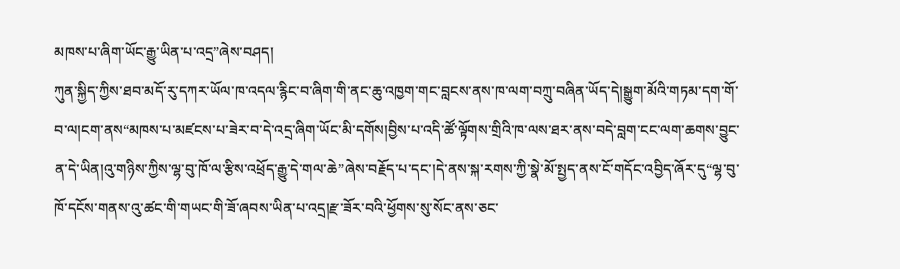མཁས་པ་ཞིག་ཡོང་རྒྱུ་ཡིན་པ་འདྲ”ཞེས་བཤད།
ཀུན་སྐྱིད་ཀྱིས་ཐབ་མདོ་རུ་དཀར་ཡོལ་ཁ་འདལ་རྙིང་བ་ཞིག་གི་ནང་ཆུ་འཁྱག་གང་བླངས་ནས་ཁ་ལག་བཀྲུ་བཞིན་ཡོད་དེ།སྒྱུག་མོའི་གཏམ་དག་གོ་བ་ལ།ངག་ནས“མཁས་པ་མཛངས་པ་ཟེར་བ་དེ་འདྲ་ཞིག་ཡོང་མི་དགོས།བྱིས་པ་འདི་ཚོ་ལྟོགས་གྲིའི་ཁ་ལས་ཐར་ནས་བདེ་བླག་ངང་ལག་ཆགས་བྱུང་ན་དེ་ཡིན།འུ་གཉིས་ཀྱིས་ལྷ་བུ་ཁོ་ལ་རྩིས་འཕྲོད་རྒྱུ་དེ་གལ་ཆེ”ཞེས་བརྗོད་པ་དང་།དེ་ནས་སྐ་རགས་ཀྱི་སྣེ་མོ་སྤྱད་ནས་ངོ་གདོང་འབྱིད་ཞོར་དུ“ལྷ་བུ་ཁོ་དངོས་གནས་འུ་ཚང་གི་གཡང་གི་ཟོ་ཞབས་ཡིན་པ་འདྲ།རྫ་ཟོར་བའི་ཕྱོགས་སུ་སོང་ནས་ཅང་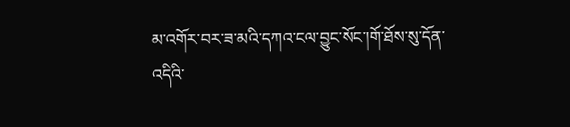མ་འགོར་བར་ཟ་མའི་དཀའ་ངལ་བྱུང་སོང་།གོ་ཐོས་སུ་དོན་འདིའི་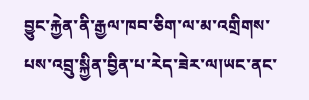བྱུང་རྐྱེན་ནི་རྒྱལ་ཁབ་ཅིག་ལ་མ་འགྲིགས་པས་འབྲུ་སྐྱིན་བྱིན་པ་རེད་ཟེར་ལ།ཡང་ནང་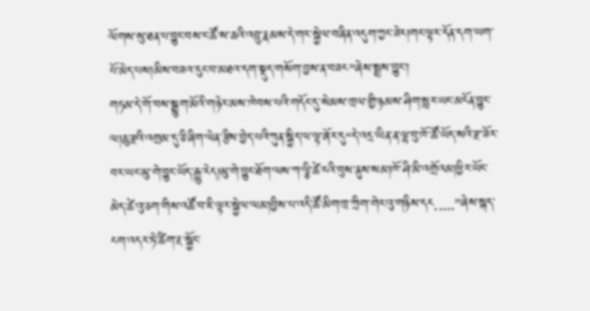ལོགས་སུ་ཐན་པ་བྱུང་བས་ང་ཚོ་ས་ཆའི་འབྲུ་རྣམས་དེ་གར་སྐྱེལ་བཞིན་འདུག་ཀྱང་ཟེར།གང་ལྟར་དོན་དག་ཡག་པོ་མེད་པས།མིས་བཟའ་རུང་བ་མཐའ་དག་སྡུད་གསོག་བྱས་ན་བཟང”ཞེས་སྨྲས་བྱུང་།
གཏམ་དེ་གོ་བས་སྒྱུག་མོའི་གཉེར་མས་ཁེབས་པའི་གདོང་དུ་སེམས་ཁྲལ་གྱི་ཉམས་ཤིག་སླར་ཡང་མངོན་བྱུང་ལ།ཆུ་རྫའི་འགྲམ་དུ་ཅི་ཞིག་ལེན་རྩིས་བྱེད་པའི་ཀུན་སྐྱིད་ལ་ལྟ་ཞོར་དུ“དེ་འདྲ་ཡིན་ན་ལྷ་བུ་ཁོ་ཚོ་ཡོད་སའི་རྫ་ཟོར་བར་ཡང་མུ་གེ་བྱུང་ཡོད་རྒྱུ་རེད།མུ་གེ་བྱུང་ཐོག་ལས་ཀ་ལྕི་ཚེ་ངའི་བུས་ནུས་སམ།ཁོ་ཤི་མི་འགྲོའམ།ཕྱིར་ཡོང་མེད་ཚེ་འུ་ཅག་གིས་འཚོ་བ་ཇི་ལྟར་སྐྱེལ་ལམ།བྱིས་པ་འདི་ཚོ་མིག་ཁྲ་ཀྲིག་གེར་འུ་གཉིས་དང.....”ཞེས་སྐད་ངག་འདར་ཏེ་ཚིག་རྔ་སྐྱོང་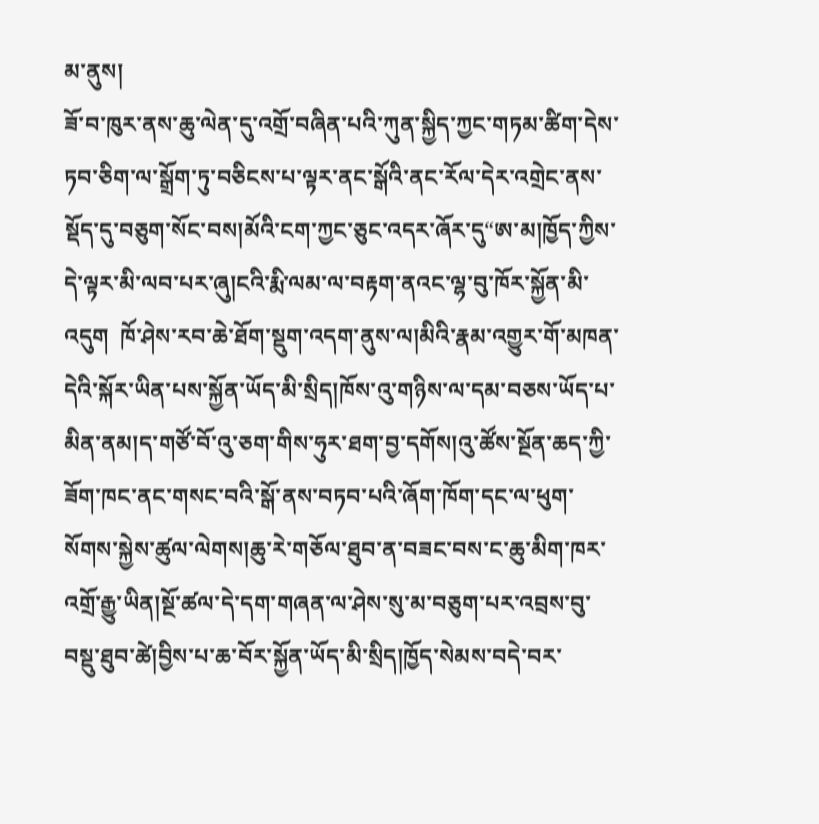མ་ནུས།
ཟོ་བ་ཁུར་ནས་ཆུ་ལེན་དུ་འགྲོ་བཞིན་པའི་ཀུན་སྐྱིད་ཀྱང་གཏམ་ཚིག་དེས་ཏབ་ཅིག་ལ་སྒྲོག་ཏུ་བཅིངས་པ་ལྟར་ནང་སྒོའི་ནང་རོལ་དེར་འགྲེང་ནས་སྡོད་དུ་བཅུག་སོང་བས།མོའི་ངག་ཀྱང་ཅུང་འདར་ཞོར་དུ“ཨ་མ།ཁྱོད་ཀྱིས་དེ་ལྟར་མི་ལབ་པར་ཞུ།ངའི་རྨི་ལམ་ལ་བརྟག་ནའང་ལྷ་བུ་ཁོར་སྐྱོན་མི་འདུག  ཁོ་ཤེས་རབ་ཆེ་ཐོག་སྡུག་འདག་ནུས་ལ།མིའི་རྣམ་འགྱུར་གོ་མཁན་དེའི་སྐོར་ཡིན་པས་སྐྱོན་ཡོད་མི་སྲིད།ཁོས་འུ་གཉིས་ལ་དམ་བཅས་ཡོད་པ་མིན་ནམ།ད་གཙོ་བོ་འུ་ཅག་གིས་ཧུར་ཐག་བྱ་དགོས།འུ་ཚོས་སྔོན་ཆད་ཀྱི་ཟོག་ཁང་ནང་གསང་བའི་སྒོ་ནས་བཏབ་པའི་ཞོག་ཁོག་དང་ལ་ཕུག་སོགས་སྐྱེས་ཚུལ་ལེགས།ཆུ་རེ་གཅོལ་ཐུབ་ན་བཟང་བས་ང་ཆུ་མིག་ཁར་འགྲོ་རྒྱུ་ཡིན།སྔོ་ཚལ་དེ་དག་གཞན་ལ་ཤེས་སུ་མ་བཅུག་པར་འབྲས་བུ་བསྡུ་ཐུབ་ཚེ།བྱིས་པ་ཆ་བོར་སྐྱོན་ཡོད་མི་སྲིད།ཁྱོད་སེམས་བདེ་བར་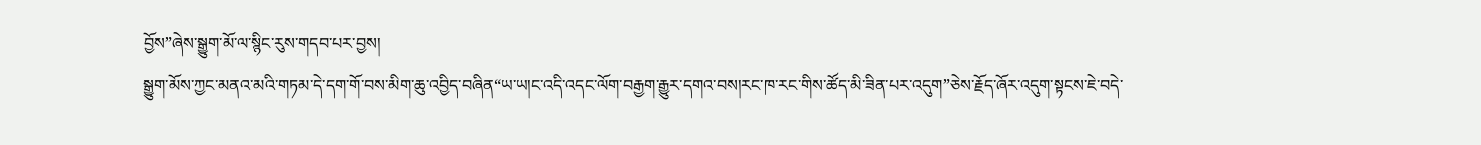བྱོས”ཞེས་སྒྱུག་མོ་ལ་སྙིང་རུས་གདབ་པར་བྱས།
སྒྱུག་མོས་ཀྱང་མནའ་མའི་གཏམ་དེ་དག་གོ་བས་མིག་ཆུ་འབྱིད་བཞིན“ཡ་ཡ།ང་འདི་འདང་ལོག་བརྒྱག་རྒྱུར་དགའ་བས།རང་ཁ་རང་གིས་ཚོད་མི་ཟིན་པར་འདུག”ཅེས་རྗོད་ཞོར་འདུག་སྟངས་ཇེ་བདེ་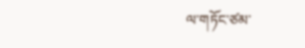ལ་གཏོང་ཙམ་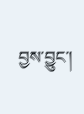བྱས་བྱུང་།